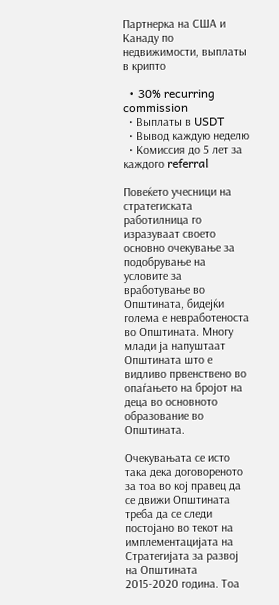Партнерка на США и Канаду по недвижимости, выплаты в крипто

  • 30% recurring commission
  • Выплаты в USDT
  • Вывод каждую неделю
  • Комиссия до 5 лет за каждого referral

Повеќето учесници на стратегиската работилница го изразуваат своето основно очекување за подобрување на условите за вработување во Општината, бидејќи голема е невработеноста во Општината. Многу млади ја напуштаат Општината што е видливо првенствено во опаѓањето на бројот на деца во основното образование во Општината.

Очекувањата се исто така дека договореното за тоа во кој правец да се движи Општината треба да се следи постојано во текот на имплементацијата на Стратегијата за развој на Општината 2015-2020 година. Тоа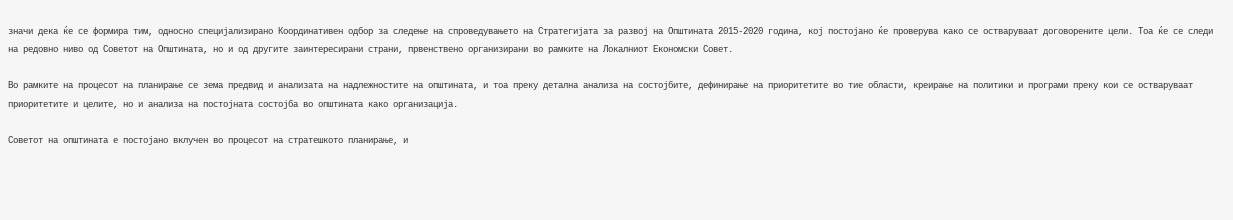значи дека ќе се формира тим, односно специјализирано Координативен одбор за следење на спроведувањето на Стратегијата за развој на Општината 2015-2020 година, кој постојано ќе проверува како се остваруваат договорените цели. Тоа ќе се следи на редовно ниво од Советот на Општината, но и од другите заинтересирани страни, првенствено организирани во рамките на Локалниот Економски Совет.

Во рамките на процесот на планирање се зема предвид и анализата на надлежностите на општината, и тоа преку детална анализа на состојбите, дефинирање на приоритетите во тие области, креирање на политики и програми преку кои се остваруваат приоритетите и целите, но и анализа на постојната состојба во општината како организација.

Советот на општината е постојано вклучен во процесот на стратешкото планирање, и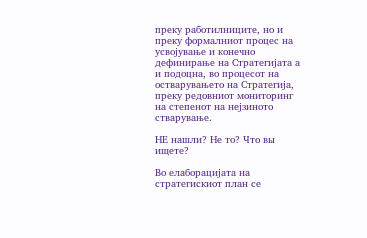преку работилниците, но и преку формалниот процес на усвојување и конечно дефинирање на Стратегијата а и подоцна, во процесот на остварувањето на Стратегија, преку редовниот мониторинг на степенот на нејзиното стварување.

НЕ нашли? Не то? Что вы ищете?

Во елаборацијата на стратегискиот план се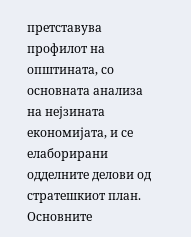претставува профилот на општината, со основната анализа на нејзината економијата, и се елаборирани одделните делови од стратешкиот план. Основните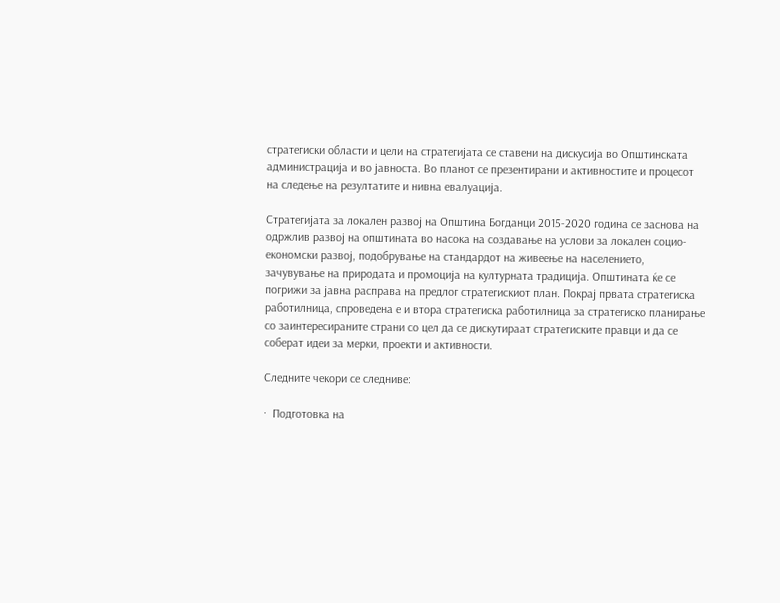стратегиски области и цели на стратегијата се ставени на дискусија во Општинската администрација и во јавноста. Во планот се презентирани и активностите и процесот на следење на резултатите и нивна евалуација.

Стратегијата за локален развој на Општина Богданци 2015-2020 година се заснова на одржлив развој на општината во насока на создавање на услови за локален социо-економски развој, подобрување на стандардот на живеење на населението, зачувување на природата и промоција на културната традиција. Општината ќе се погрижи за јавна расправа на предлог стратегискиот план. Покрај првата стратегиска работилница, спроведена е и втора стратегиска работилница за стратегиско планирање со заинтересираните страни со цел да се дискутираат стратегиските правци и да се соберат идеи за мерки, проекти и активности.

Следните чекори се следниве:

·  Подготовка на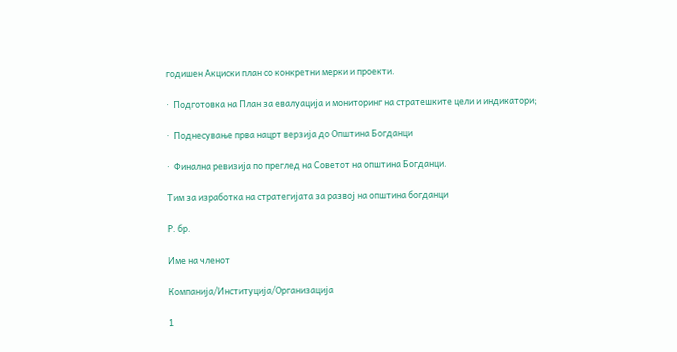годишен Акциски план со конкретни мерки и проекти.

·  Подготовка на План за евалуација и мониторинг на стратешките цели и индикатори;

·  Поднесување прва нацрт верзија до Општина Богданци

·  Финална ревизија по преглед на Советот на општина Богданци.

Тим за изработка на стратегијата за развој на општина богданци

Р. бр.

Име на членот

Компанија/Институција/Организација

1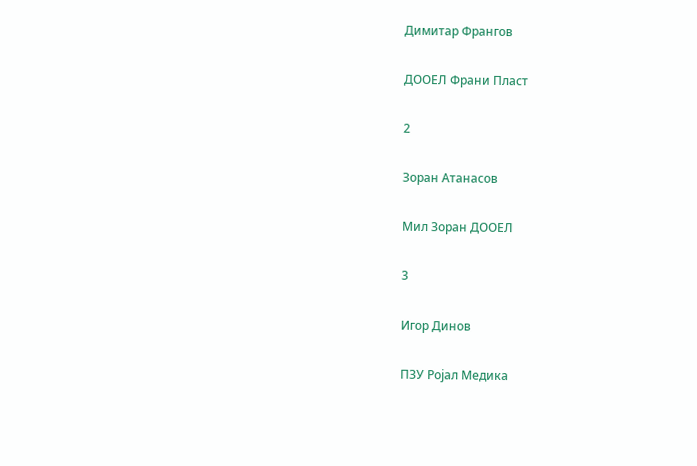Димитар Франгов

ДООЕЛ Франи Пласт

2

Зоран Атанасов

Мил Зоран ДООЕЛ

3

Игор Динов

ПЗУ Ројал Медика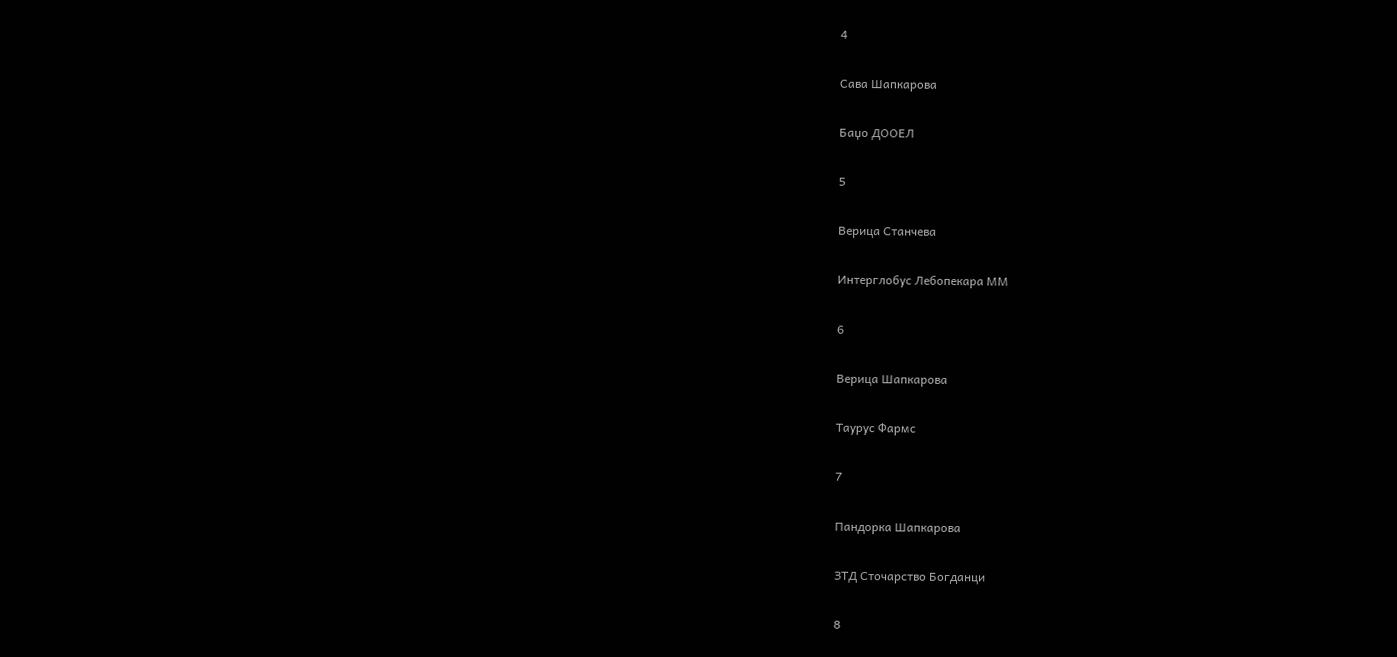4

Сава Шапкарова

Баџо ДООЕЛ

5

Верица Станчева

Интерглобус Лебопекара ММ

6

Верица Шапкарова

Таурус Фармс

7

Пандорка Шапкарова

ЗТД Сточарство Богданци

8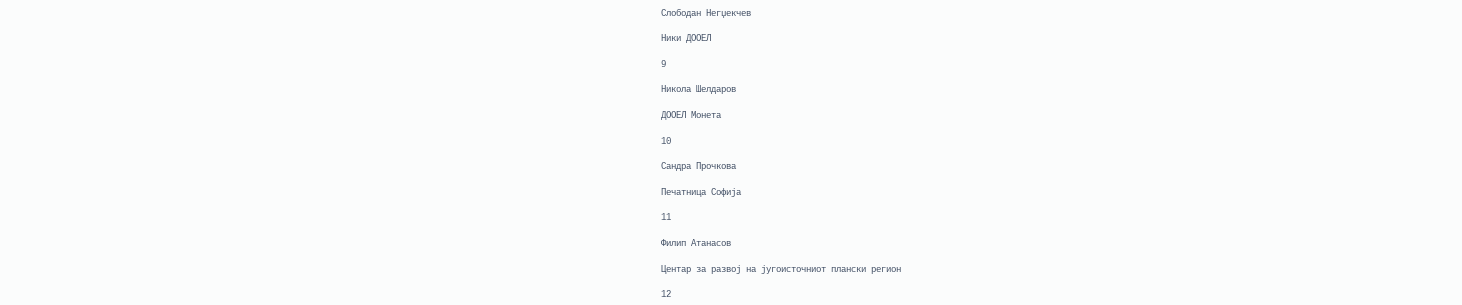Слободан Негџекчев

Ники ДООЕЛ

9

Никола Шелдаров

ДООЕЛ Монета

10

Сандра Прочкова

Печатница Софија

11

Филип Атанасов

Центар за развој на југоисточниот плански регион

12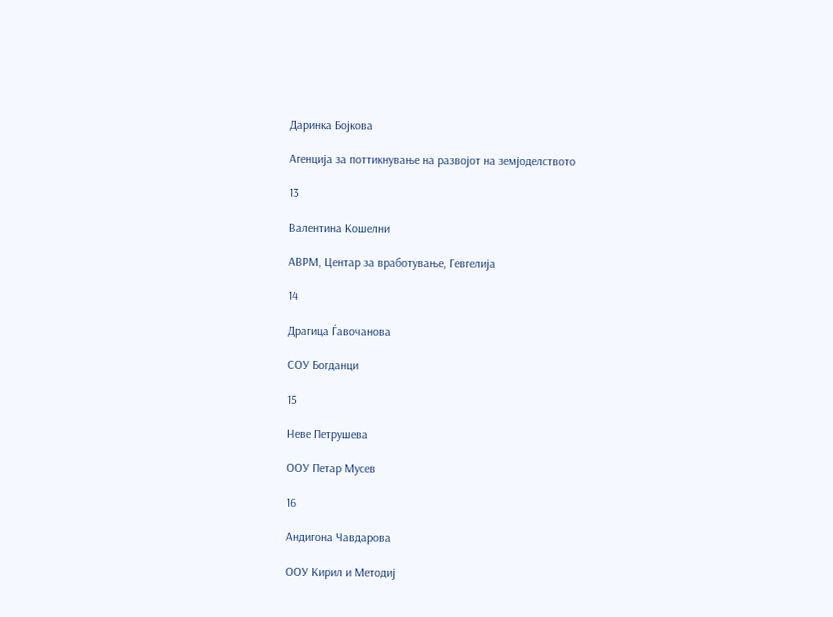Даринка Бојкова

Агенција за поттикнување на развојот на земјоделството

13

Валентина Кошелни

АВРМ, Центар за вработување, Гевгелија

14

Драгица Ѓавочанова

СОУ Богданци

15

Неве Петрушева

ООУ Петар Мусев

16

Андигона Чавдарова

ООУ Кирил и Методиј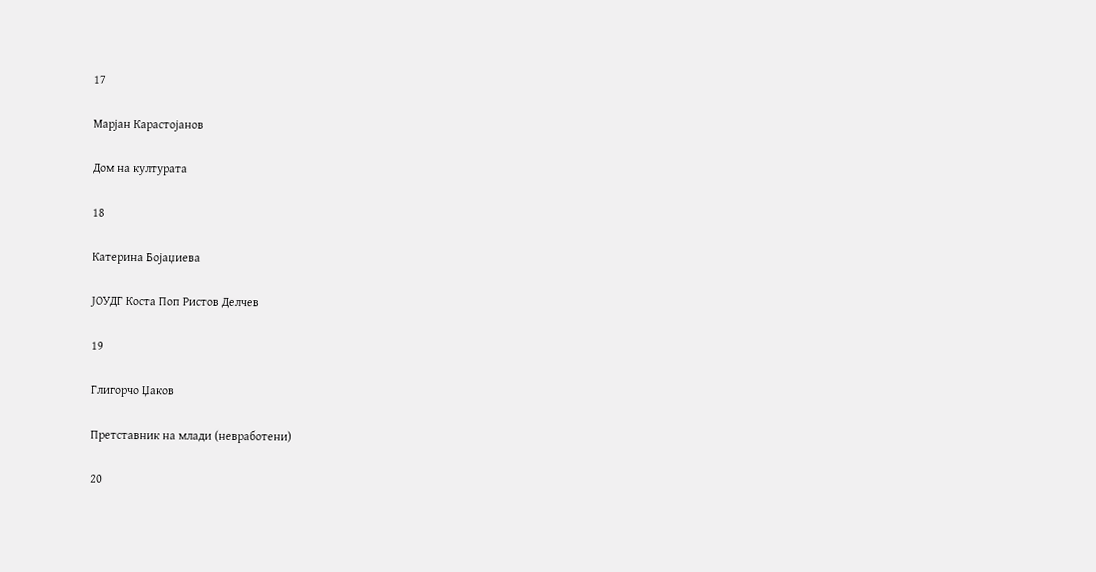17

Марјан Карастојанов

Дом на културата

18

Катерина Бојаџиева

ЈОУДГ Коста Поп Ристов Делчев

19

Глигорчо Џаков

Претставник на млади (невработени)

20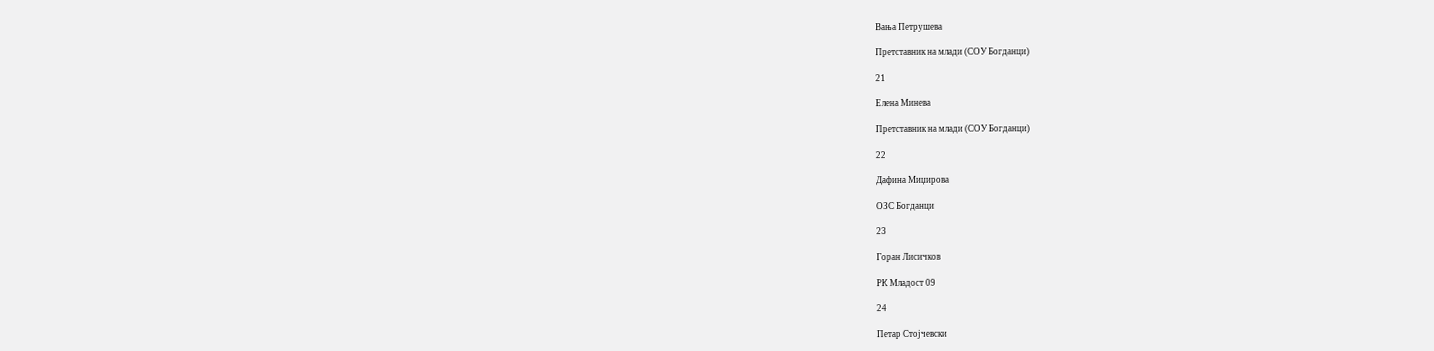Вања Петрушева

Претставник на млади (СОУ Богданци)

21

Елена Минева

Претставник на млади (СОУ Богданци)

22

Дафина Миџирова

ОЗС Богданци

23

Горан Лисичков

РК Младост 09

24

Петар Стојчевски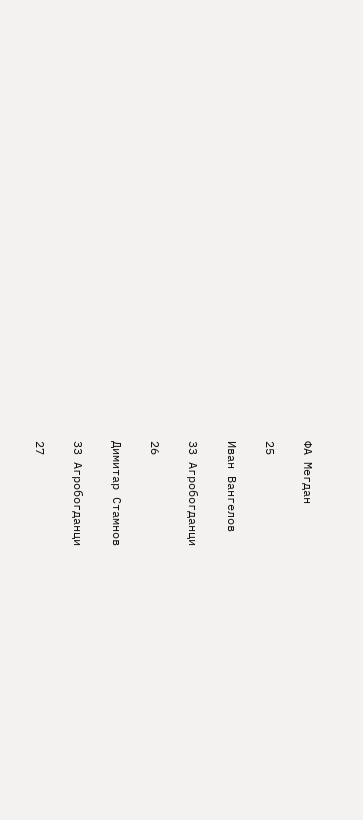ФА Мегдан

25

Иван Вангелов

ЗЗ Агробогданци

26

Димитар Стамнов

ЗЗ Агробогданци

27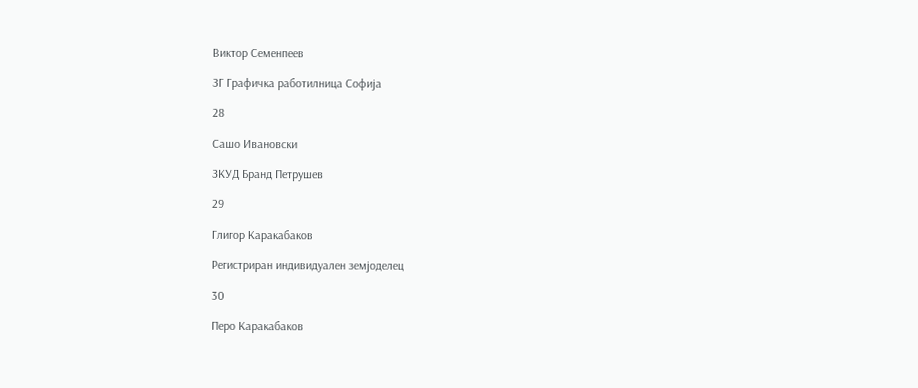Виктор Семенпеев

ЗГ Графичка работилница Софија

28

Сашо Ивановски

ЗКУД Бранд Петрушев

29

Глигор Каракабаков

Регистриран индивидуален земјоделец

30

Перо Каракабаков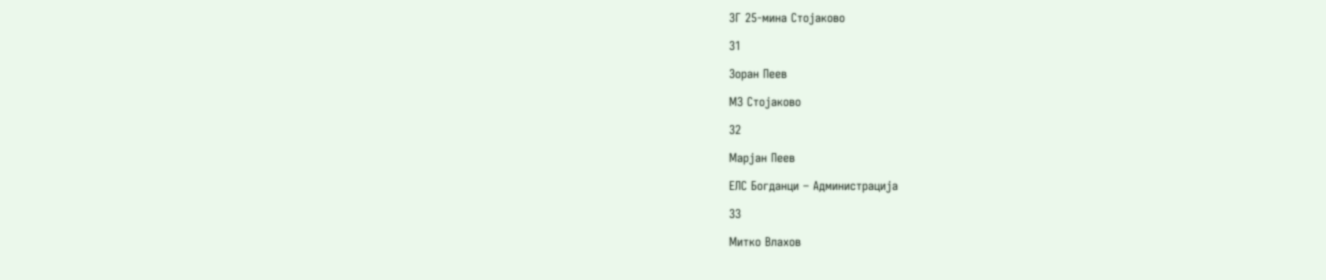ЗГ 25-мина Стојаково

31

Зоран Пеев

МЗ Стојаково

32

Марјан Пеев

ЕЛС Богданци – Администрација

33

Митко Влахов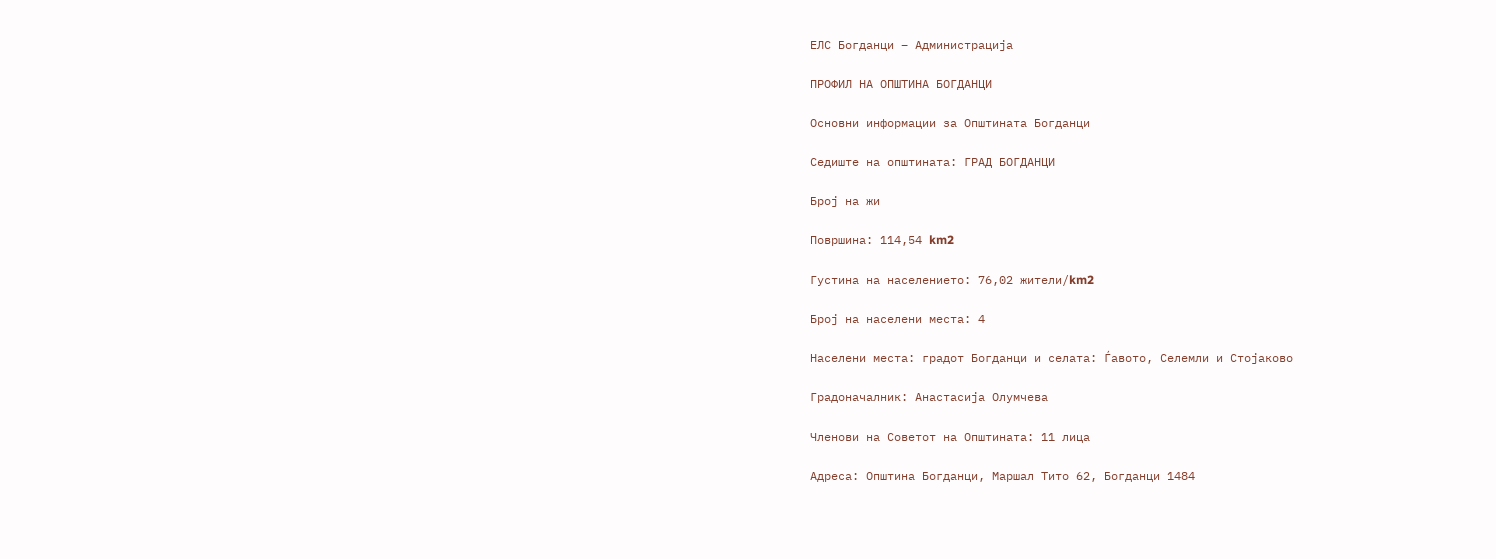ЕЛС Богданци – Администрација

ПРОФИЛ НА ОПШТИНА БОГДАНЦИ

Основни информации за Општината Богданци

Седиште на општината: ГРАД БОГДАНЦИ

Број на жи

Површина: 114,54 km2

Густина на населението: 76,02 жители/km2

Број на населени места: 4

Населени места: градот Богданци и селата: Ѓавото, Селемли и Стојаково

Градоначалник: Анастасија Олумчева

Членови на Советот на Општината: 11 лица

Адреса: Општина Богданци, Маршал Тито 62, Богданци 1484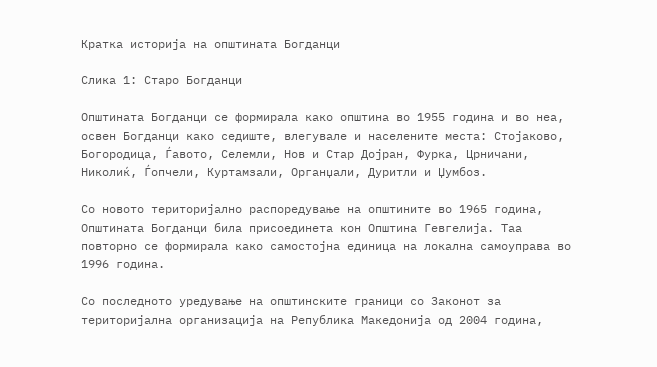Кратка историја на општината Богданци

Слика 1: Старо Богданци

Општината Богданци се формирала како општина во 1955 година и во неа, освен Богданци како седиште, влегувале и населените места: Стојаково, Богородица, Ѓавото, Селемли, Нов и Стар Дојран, Фурка, Црничани, Николиќ, Ѓопчели, Куртамзали, Органџали, Дуритли и Џумбоз.

Со новото територијално распоредување на општините во 1965 година, Општината Богданци била присоединета кон Општина Гевгелија. Таа повторно се формирала како самостојна единица на локална самоуправа во 1996 година.

Со последното уредување на општинските граници со Законот за територијална организација на Република Македонија од 2004 година,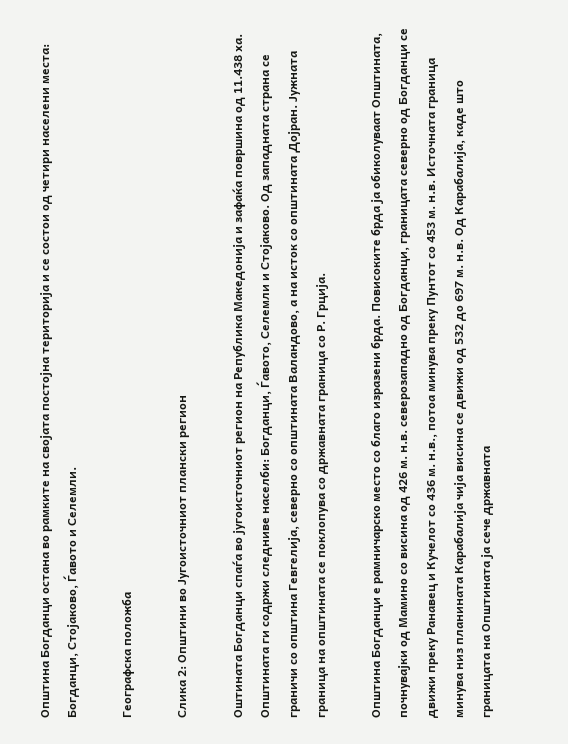Општина Богданци остана во рамките на својата постојна територија и се состои од четири населени места: Богданци, Стојаково, Ѓавото и Селемли.

Географска положба

Слика 2: Општини во Југоисточниот плански регион

Оштината Богданци спаѓа во југоисточниот регион на Република Македонија и зафаќа површина од 11.438 ха. Општината ги содржи следниве населби: Богданци, Ѓавото, Селемли и Стојаково. Од западната страна се граничи со општина Гевгелија, северно со општината Валандово, а на исток со општината Дојран. Јужната граница на општината се поклопува со државната граница со Р. Грција.

Општина Богданци е рамничарско место со благо изразени брда. Повисоките брда ја обиколуваат Општината, почнувајки од Мамино со висина од 426 м. н.в. северозападно од Богданци, границата северно од Богданци се движи преку Ранавец и Кучелот со 436 м. н.в., потоа минува преку Пунтот со 453 м. н.в. Источната граница минува низ планината Карабалија чија висина се движи од 532 до 697 м. н.в. Од Карабалија, каде што границата на Општината ја сече државната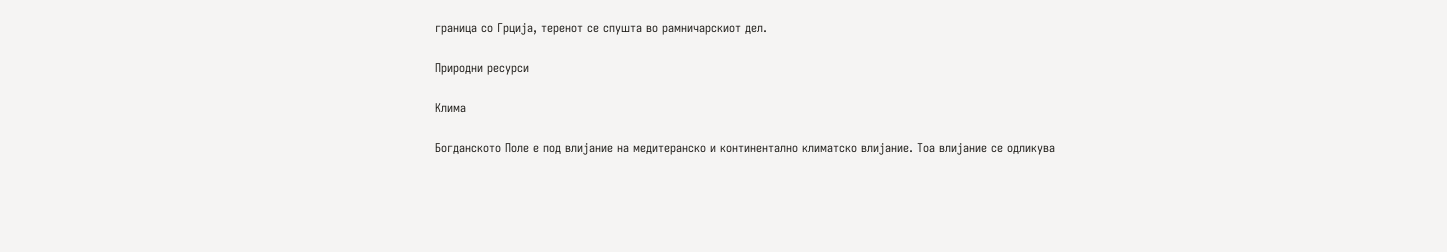граница со Грција, теренот се спушта во рамничарскиот дел.

Природни ресурси

Клима

Богданското Поле е под влијание на медитеранско и континентално климатско влијание. Тоа влијание се одликува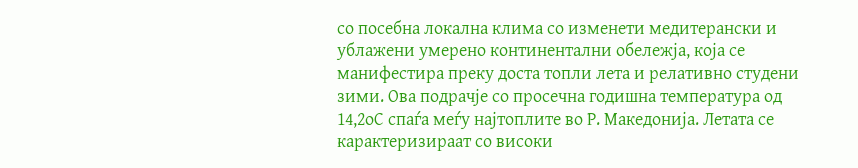со посебна локална клима со изменети медитерански и ублажени умерено континентални обележја, која се манифестира преку доста топли лета и релативно студени зими. Ова подрачје со просечна годишна температура од 14,2оС спаѓа меѓу најтоплите во Р. Македонија. Летата се карактеризираат со високи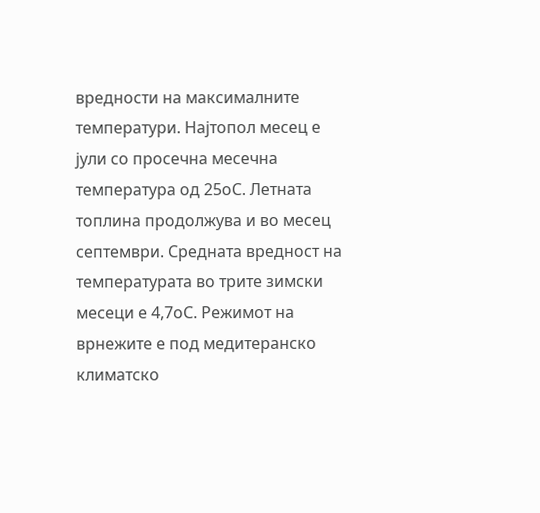вредности на максималните температури. Најтопол месец е јули со просечна месечна температура од 25оС. Летната топлина продолжува и во месец септември. Средната вредност на температурата во трите зимски месеци е 4,7оС. Режимот на врнежите е под медитеранско климатско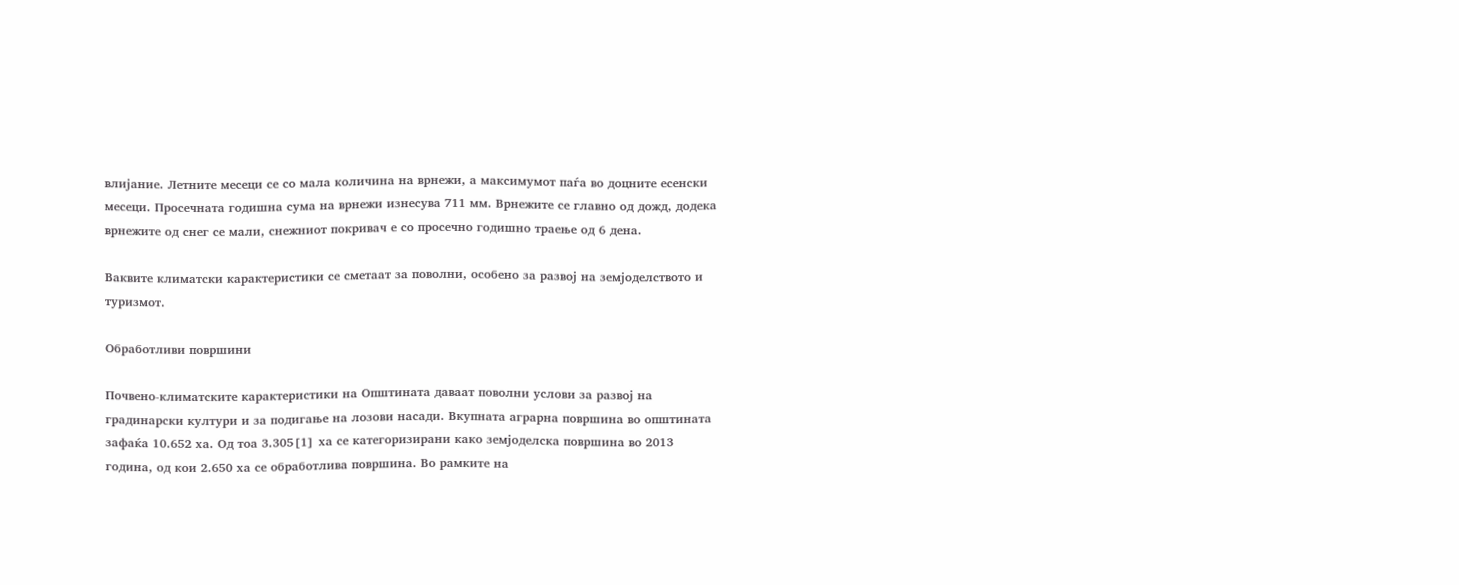влијание. Летните месеци се со мала количина на врнежи, а максимумот паѓа во доцните есенски месеци. Просечната годишна сума на врнежи изнесува 711 мм. Врнежите се главно од дожд, додека врнежите од снег се мали, снежниот покривач е со просечно годишно траење од 6 дена.

Ваквите климатски карактеристики се сметаат за поволни, особено за развој на земјоделството и туризмот.

Обработливи површини

Почвено-климатските карактеристики на Општината даваат поволни услови за развој на градинарски култури и за подигање на лозови насади. Вкупната аграрна површина во општината зафаќа 10.652 ха. Од тоа 3.305[1] ха се категоризирани како земјоделска површина во 2013 година, од кои 2.650 ха се обработлива површина. Во рамките на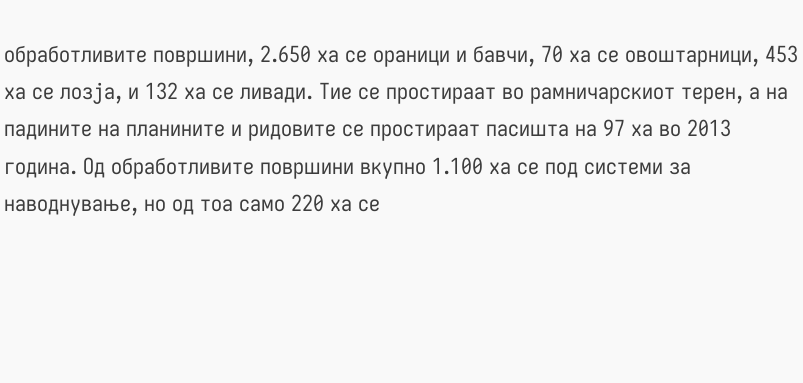обработливите површини, 2.650 ха се ораници и бавчи, 70 ха се овоштарници, 453 ха се лозја, и 132 ха се ливади. Тие се простираат во рамничарскиот терен, а на падините на планините и ридовите се простираат пасишта на 97 ха во 2013 година. Од обработливите површини вкупно 1.100 ха се под системи за наводнување, но од тоа само 220 ха се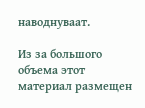наводнуваат.

Из за большого объема этот материал размещен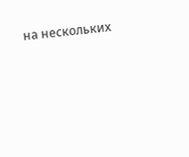на нескольких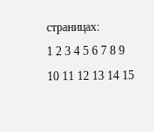страницах:
1 2 3 4 5 6 7 8 9 10 11 12 13 14 15